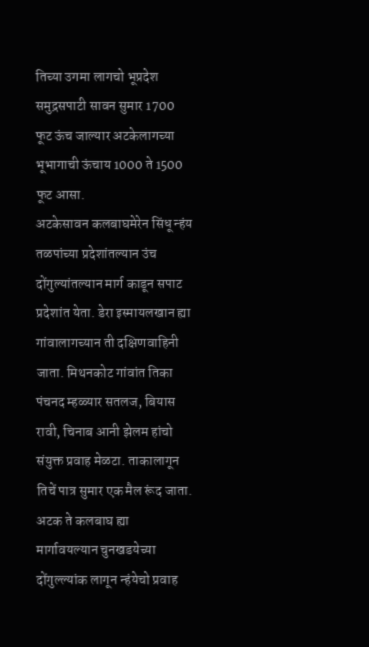तिच्या उगमा लागचो भूप्रदेश समुद्रसपाटी सावन सुमार 1700 फूट ऊंच जाल्यार अटकेलागच्या भूभागाची ऊंचाय 1000 ते 1500 फूट आसा.
अटकेसावन कलबाघमेरेन सिंधू न्हंय तळपांच्या प्रदेशांतल्यान उंच दोंगुल्यांतल्यान मार्ग काडून सपाट प्रदेशांत येता. डेरा इस्मायलखान ह्या गांवालागच्यान ती दक्षिणवाहिनी जाता. मिथनकोट गांवांत तिका पंचनद म्हळ्यार सतलज, बियास रावी, चिनाब आनी झेलम हांचो संयुक्त प्रवाह मेळटा. ताकालागून तिचें पात्र सुमार एक मैल रूंद जाता. अटक ते कलबाघ ह्या मार्गावयल्यान चुनखडयेच्या दोंगुल्ल्यांक लागून न्हंयेचो प्रवाह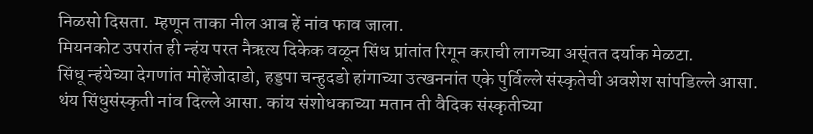निळसो दिसता. म्हणून ताका नील आब हें नांव फाव जाला.
मियनकोट उपरांत ही न्हंय परत नैऋत्य दिकेक वळून सिंध प्रांतांत रिगून कराची लागच्या अस्ंतत दर्याक मेळटा.
सिंधू न्हंयेच्या देगणांत मोहेंजोदाडो, हड्डपा चन्हुदडो हांगाच्या उत्खननांत एके पुर्विल्ले संस्कृतेची अवशेश सांपडिल्ले आसा. थंय सिंधुसंस्कृती नांव दिल्ले आसा. कांय संशोधकाच्या मतान ती वैदिक संस्कृतीच्या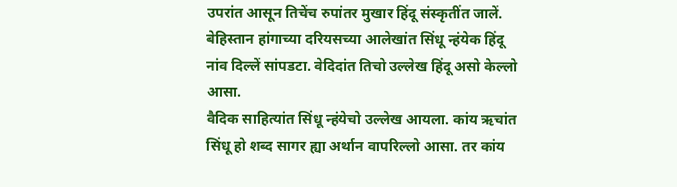उपरांत आसून तिचेंच रुपांतर मुखार हिंदू संस्कृतींत जालें. बेहिस्तान हांगाच्या दरियसच्या आलेखांत सिंधू न्हंयेक हिंदू नांव दिल्लें सांपडटा. वेदिदांत तिचो उल्लेख हिंदू असो केल्लो आसा.
वैदिक साहित्यांत सिंधू न्हंयेचो उल्लेख आयला. कांय ऋचांत सिंधू हो शब्द सागर ह्या अर्थान वापरिल्लो आसा. तर कांय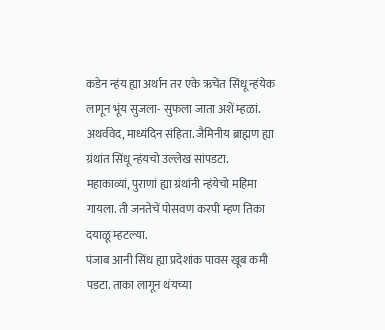कडेन न्हंय ह्या अर्थान तर एके ऋचेंत सिंधू न्हंयेक लागून भूंय सुजला- सुफला जाता अशें म्हळां. अथर्ववेद, माध्यंदिन संहिता. जैमिनीय ब्राह्मण ह्या ग्रंथांत सिंधू न्हंयचो उल्लेख सांपडटा.
महाकाव्यां, पुराणां ह्या ग्रंथांनी न्हंयेचो महिमा गायला. ती जनतेचें पोसवण करपी म्हण तिका दयाळू म्हटल्या.
पंजाब आनी सिंध ह्या प्रदेशांक पावस खूब कमी पडटा. ताका लागून थंयच्या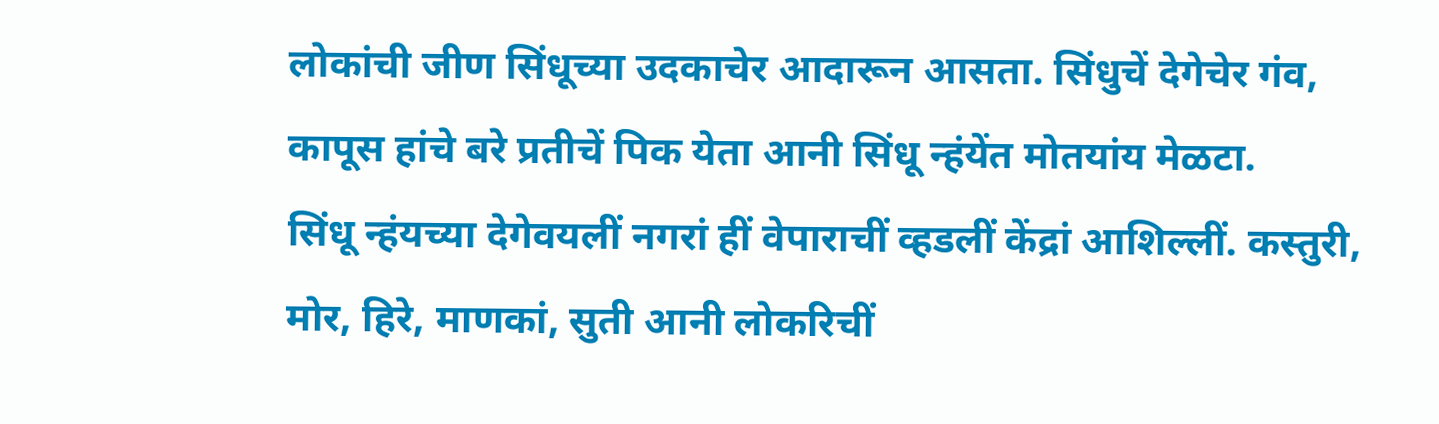लोकांची जीण सिंधूच्या उदकाचेर आदारून आसता. सिंधुचें देगेचेर गंव, कापूस हांचे बरे प्रतीचें पिक येता आनी सिंधू न्हंयेंत मोतयांय मेळटा.
सिंधू न्हंयच्या देगेवयलीं नगरां हीं वेपाराचीं व्हडलीं केंद्रां आशिल्लीं. कस्तुरी, मोर, हिरे, माणकां, सुती आनी लोकरिचीं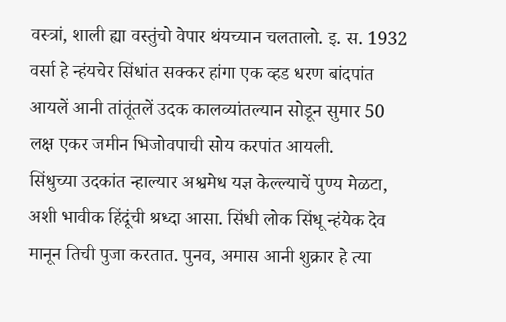वस्त्रां, शाली ह्या वस्तुंचो वेपार थंयच्यान चलतालो. इ. स. 1932 वर्सा हे न्हंयचेर सिंधांत सक्कर हांगा एक व्हड धरण बांदपांत आयलें आनी तांतूंतलें उदक कालव्यांतल्यान सोडून सुमार 50 लक्ष एकर जमीन भिजोवपाची सोय करपांत आयली.
सिंधुच्या उदकांत न्हाल्यार अश्वमेध यज्ञ केल्ल्याचें पुण्य मेळटा, अशी भावीक हिंदूंची श्रध्दा आसा. सिंधी लोक सिंधू न्हंयेक देव मानून तिची पुजा करतात. पुनव, अमास आनी शुक्रार हे त्या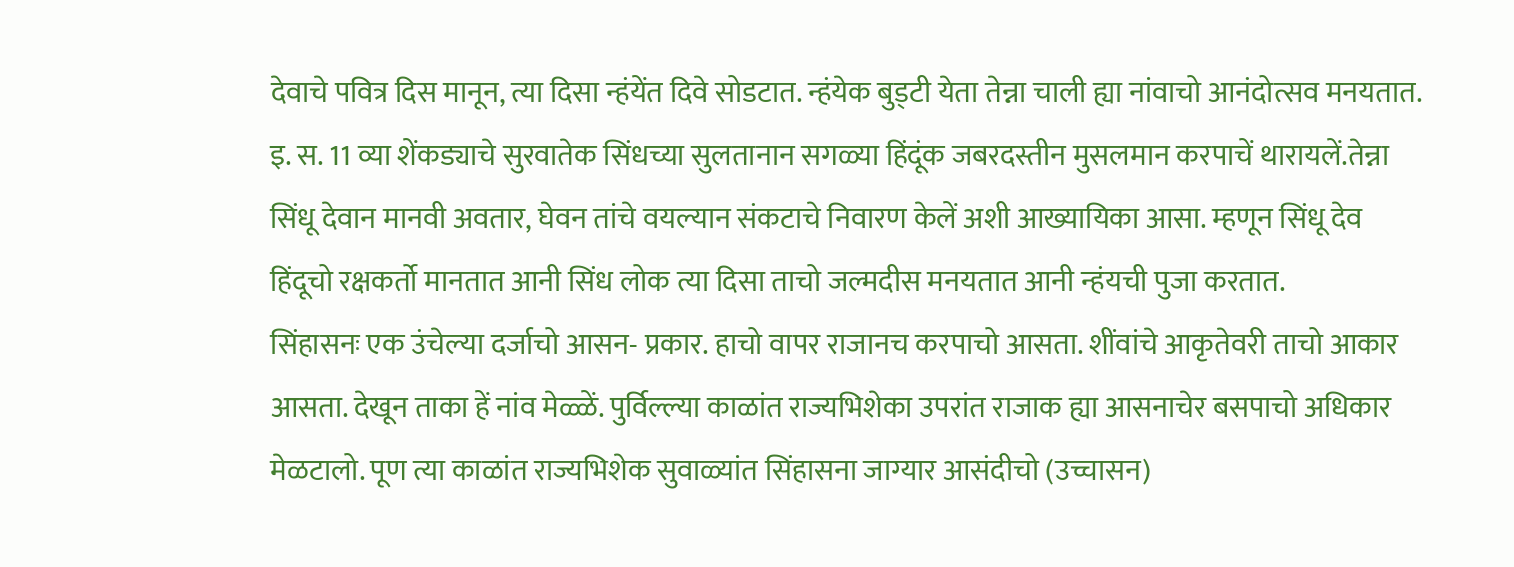देवाचे पवित्र दिस मानून, त्या दिसा न्हंयेंत दिवे सोडटात. न्हंयेक बुड्टी येता तेन्ना चाली ह्या नांवाचो आनंदोत्सव मनयतात.
इ. स. 11 व्या शेंकड्याचे सुरवातेक सिंधच्या सुलतानान सगळ्या हिंदूंक जबरदस्तीन मुसलमान करपाचें थारायलें.तेन्ना सिंधू देवान मानवी अवतार, घेवन तांचे वयल्यान संकटाचे निवारण केलें अशी आख्यायिका आसा. म्हणून सिंधू देव हिंदूचो रक्षकर्तो मानतात आनी सिंध लोक त्या दिसा ताचो जल्मदीस मनयतात आनी न्हंयची पुजा करतात.
सिंहासनः एक उंचेल्या दर्जाचो आसन- प्रकार. हाचो वापर राजानच करपाचो आसता. शींवांचे आकृतेवरी ताचो आकार आसता. देखून ताका हें नांव मेळ्ळें. पुर्विल्ल्या काळांत राज्यभिशेका उपरांत राजाक ह्या आसनाचेर बसपाचो अधिकार मेळटालो. पूण त्या काळांत राज्यभिशेक सुवाळ्यांत सिंहासना जाग्यार आसंदीचो (उच्चासन)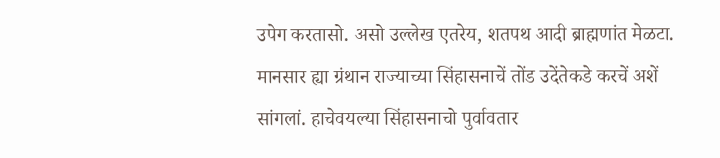उपेग करतासो. असो उल्लेख एतरेय, शतपथ आदी ब्राह्मणांत मेळटा. मानसार ह्या ग्रंथान राज्याच्या सिंहासनाचें तोंड उदेंतेकडे करचें अशें सांगलां. हाचेवयल्या सिंहासनाचो पुर्वावतार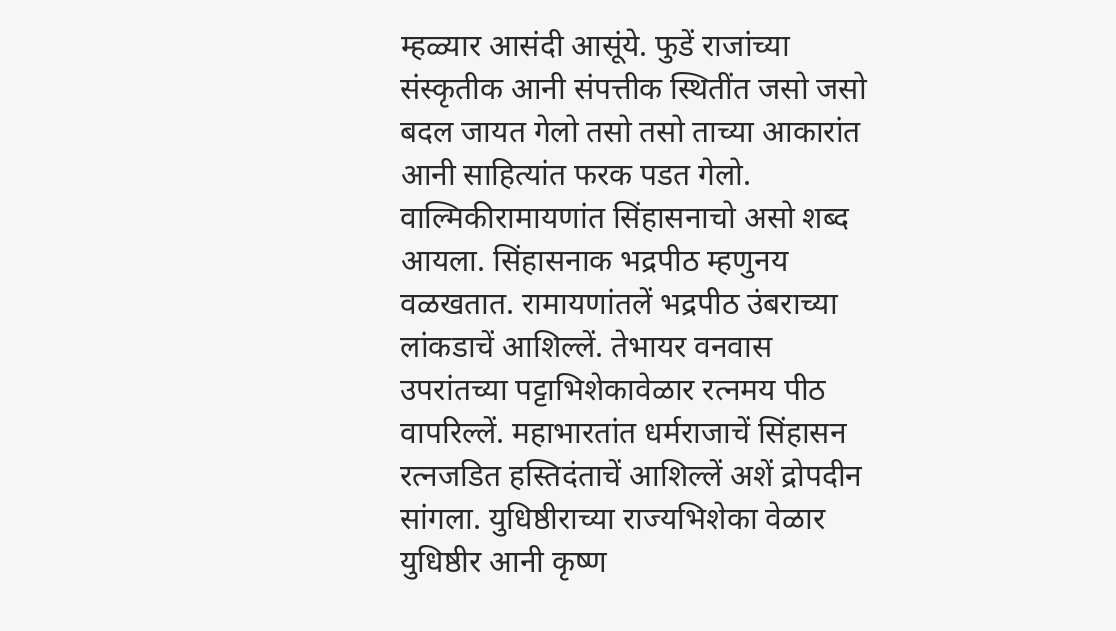म्हळ्यार आसंदी आसूंये. फुडें राजांच्या संस्कृतीक आनी संपत्तीक स्थितींत जसो जसो बदल जायत गेलो तसो तसो ताच्या आकारांत आनी साहित्यांत फरक पडत गेलो.
वाल्मिकीरामायणांत सिंहासनाचो असो शब्द आयला. सिंहासनाक भद्रपीठ म्हणुनय वळखतात. रामायणांतलें भद्रपीठ उंबराच्या लांकडाचें आशिल्लें. तेभायर वनवास उपरांतच्या पट्टाभिशेकावेळार रत्नमय पीठ वापरिल्लें. महाभारतांत धर्मराजाचें सिंहासन रत्नजडित हस्तिदंताचें आशिल्लें अशें द्रोपदीन सांगला. युधिष्ठीराच्या राज्यभिशेका वेळार युधिष्ठीर आनी कृष्ण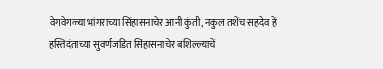वेगवेगळ्या भांगराच्या सिंहासनाचेर आनी कुंती, नकुल तशेंच सहदेव हें हस्तिदंताच्या सुवर्णजडित सिंहासनाचेर बशिल्ल्याचें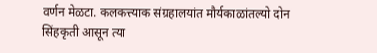वर्णन मेळटा. कलकत्त्याक संग्रहालयांत मौर्यकाळांतल्यो दोन सिंहकृती आसून त्या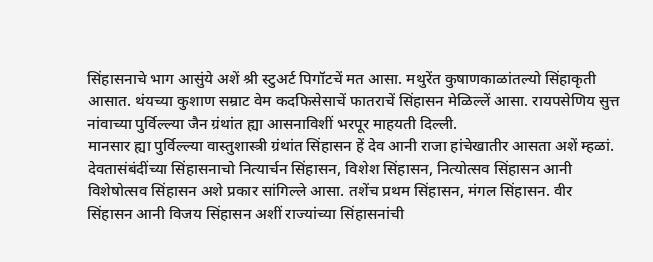सिंहासनाचे भाग आसुंये अशें श्री स्टुअर्ट पिगॉटचें मत आसा. मथुरेंत कुषाणकाळांतल्यो सिंहाकृती आसात. थंयच्या कुशाण सम्राट वेम कदफिसेसाचें फातराचें सिंहासन मेळिल्लें आसा. रायपसेणिय सुत्त नांवाच्या पुर्विल्ल्या जैन ग्रंथांत ह्या आसनाविशीं भरपूर माहयती दिल्ली.
मानसार ह्या पुर्विल्ल्या वास्तुशास्त्री ग्रंथांत सिंहासन हें देव आनी राजा हांचेखातीर आसता अशें म्हळां. देवतासंबंदींच्या सिंहासनाचो नित्यार्चन सिंहासन, विशेश सिंहासन, नित्योत्सव सिंहासन आनी विशेषोत्सव सिंहासन अशे प्रकार सांगिल्ले आसा. तशेंच प्रथम सिंहासन, मंगल सिंहासन. वीर सिंहासन आनी विजय सिंहासन अशीं राज्यांच्या सिंहासनांची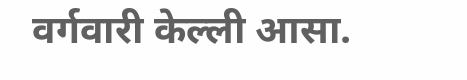वर्गवारी केल्ली आसा.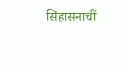सिंहासनाचीं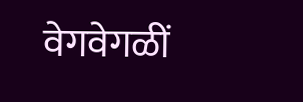वेगवेगळीं